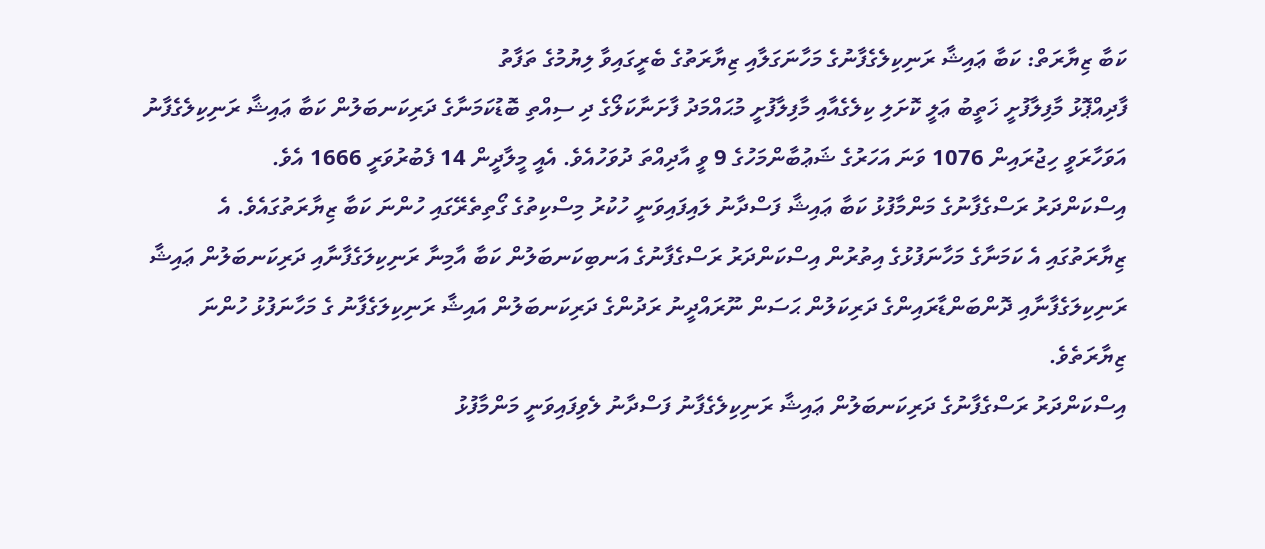ކަބާ ޒިޔާރަތް: ކަބާ ޢައިޝާ ރަނިކިލެގެފާނުގެ މަހާނަގަލާއި ޒިޔާރަތުގެ ބެރީގައިވާ ލިޔުމުގެ ތަފާތު
ފާދިއްޕޮޅު މާފިލާފުށީ ޚަތީބު ޢަލީ ކޮށަލި ކިލެގެއާއި މާފިލާފުށީ މުޙައްމަދު ފާށަނާކަލޯގެ ދި ސިއްތި ބޮޑުކަމަނާގެ ދަރިކަނބަލުން ކަބާ ޢައިޝާ ރަނިކިލެގެފާނު އަވަހާރަވީ ހިޖުރައިން 1076 ވަނަ އަހަރުގެ ޝަޢުބާންމަހުގެ 9 ވީ އާދިއްތަ ދުވަހުއެވެ. އެއީ މީލާދީން 14 ފެބުރުވަރީ 1666 އެވެ.
އިސްކަންދަރު ރަސްގެފާނުގެ މަންމާފުޅު ކަބާ ޢައިޝާ ފަސްދާނު ލައިފައިވަނީ ހުކުރު މިސްކިތުގެ ގޯތިތެރޭގައި ހުންނަ ކަބާ ޒިޔާރަތުގައެވެ. އެ ޒިޔާރަތުގައި އެ ކަމަނާގެ މަހާނަފުޅުގެ އިތުރުން އިސްކަންދަރު ރަސްގެފާނުގެ އަނބިކަނބަލުން ކަބާ އާމިނާ ރަނިކިލަގެފާނާއި ދަރިކަނބަލުން ޢައިޝާ ރަނިކިލަގެފާނާއި ދޮންބަންޑާރައިންގެ ދަރިކަލުން ޙަސަން ނޫރައްދީނު ރަދުންގެ ދަރިކަނބަލުން އައިޝާ ރަނިކިލަގެފާނު ގެ މަހާނަފުޅު ހުންނަ ޒިޔާރަތެވެ.
އިސްކަންދަރު ރަސްގެފާނުގެ ދަރިކަނބަލުން ޢައިޝާ ރަނިކިލެގެފާނު ފަސްދާނު ލެވިފައިވަނީ މަންމާފުޅު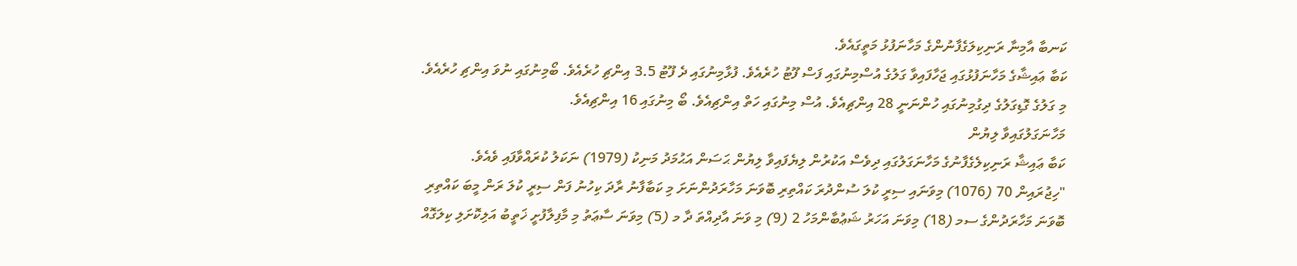ކަނބާ އާމިނާ ރަނިކިލަގެފާނުންގެ މަހާނަފުޅު މަތީގައެވެ.
ކަބާ ޢައިޝާގެ މަހާނަފުޅުގައި ޖަހާފައިވާ ގަލުގެ އުސްމިނުގައި ފަސް ފޫޓު ހުރެއެވެ. ފުޅާމިނުގައި ދެ ފޫޓު 3.5 އިންޗި ހުރެއެވެ. ބޯމިނުގައި ނުވަ އިންޗި ހުރެއެވެ. މި ގަލުގެ ގޮޑިގަލުގެ ދިގުމިނުގައި ހުންނަނީ 28 އިންޗިއެވެ. އުސް މިނުގައި ހަތް އިންޗިއެވެ. ބޯ މިނުގައި 16 އިންޗިއެވެ.
މަހާނަގަލުގައިވާ ލިޔުން
ކަބާ ޢައިޝާ ރަނިކިލެގެފާނުގެ މަހާނަގަލުގައި ދިވެސް އަކުރުން ލިޔެފައިވާ ލިޔުން ޙަސަން އަޙުމަދު މަނިކު (1979) ނަކަލު ކުރައްވާފައި ވެއެވެ.
"ހިޖުރައިން 70 (1076) މިވަނައި ސިރީ ކުލަ ސުންދުރަ ކައްތިރި ބޮވަނަ މަހާރަދުންނަށަ މި ކަބާފާނު ރާދަ ކިހުނު ފަން ސިރީ ކުލަ ރަން މީބަ ކައްތިރި ބޮވަނަ މަހާރަދުންގެ ސމ (18) މިވަނަ އަހަރު ޝަޢުބާންމަހު 2 (9) މި ވަނަ އާދިއްތަ ދާ މ (5) މިވަނަ ސާޢަތު މި މާފިލާފުށީ ޚަތީބު އަލިކޮށަލި ކިލަގޮއް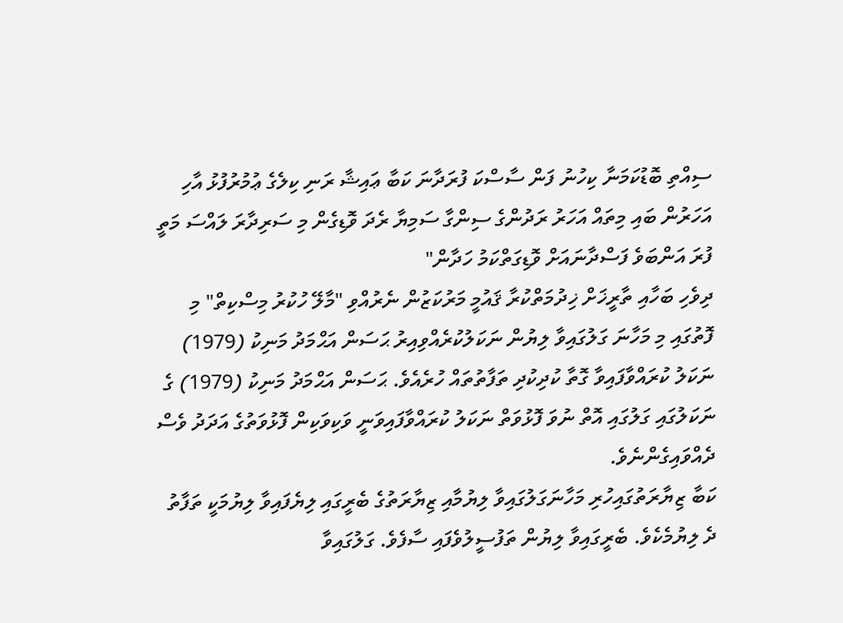ސިއްތި ބޮޑުކަމަނާ ކިހުނު ފަން ސާސްކަ ފުރަދާނަ ކަބާ ޢައިޝާ ރަނި ކިލެގެ ޢުމުރުފުޅު އާހި އަހަރުން ބައި މިތައް އަހަރު ރަދުންގެ ސިންގާ ސަމިޔާ ރެދަ ވޮޑިގެން މި ސަރިދާރަ ލައްސަ މަތީ ފުރަ އަންބަވެ ފަސްދާނައަށް ވޮޑިގަތްކަމު ހަދާން"
ދިވެހި ބަހާއި ތާރީޚަށް ޚިދުމަތްކުރާ ޤައުމީ މަރުކަޒުން ނެރުއްވި "މާލޭ ހުކުރު މިސްކިތް" މި ފޮތުގައި މި މަހާނަ ގަލުގައިވާ ލިޔުން ނަކަލުކުރެއްވިއިރު ޙަސަން އަޙްމަދު މަނިކު (1979) ނަކަލު ކުރައްވާފައިވާ ގޮތާ ކުދިކުދި ތަފާތުތައް ހުރެއެވެ. ޙަސަން އަޙްމަދު މަނިކު (1979) ގެ ނަކަލުގައި ގަލުގައި އޮތް ނުވަ ފޮޅުވަތް ނަކަލު ކުރައްވާފައިވަނީ ވަކިވަކިން ފޮޅުވަތުގެ އަދަދު ވެސް ދެއްވައިގެންނެވެ.
ކަބާ ޒިޔާރަތުގައިހުރި މަހާނަގަލުގައިވާ ލިޔުމާއި ޒިޔާރަތުގެ ބެރީގައި ލިޔެފައިވާ ލިޔުމަކީ ތަފާތު ދެ ލިޔުމެކެވެ. ބެރީގައިވާ ލިޔުން ތަފުސީލުވެފައި ސާފެވެ. ގަލުގައިވާ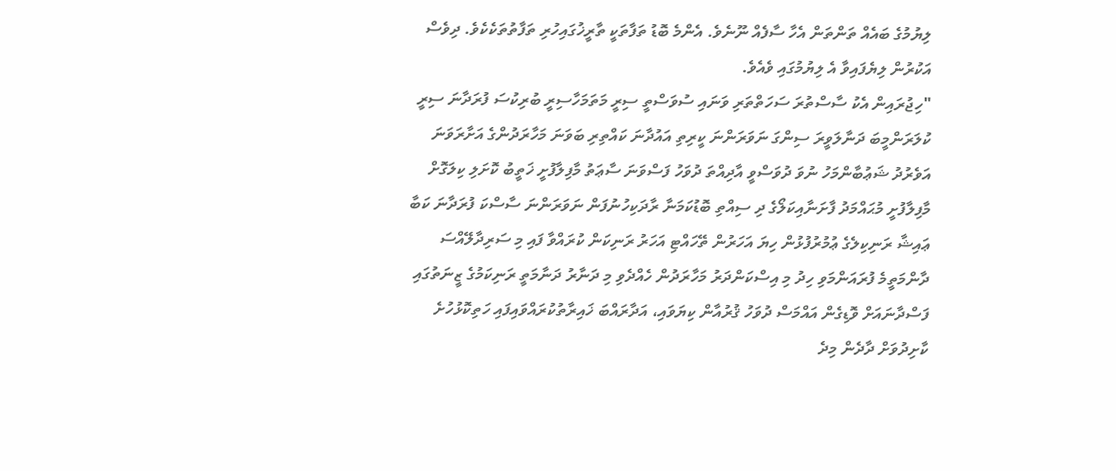ލިޔުމުގެ ބައެއް ތަންތަން އެހާ ސާފެއް ނޫނެވެ. އެންމެ ބޮޑު ތަފާތަކީ ތާރީޚުގައިހުރި ތަފާތުތަކެކެވެ. ދިވެސް އަކުރުން ލިޔެފައިވާ އެ ލިޔުމުގައި ވެއެވެ.
"ހިޖުރައިން އެކު ސާސްތުރަ ސަހަތްތަރި ވަނައި ސުވަސްތީ ސިރީ މަތަމަހާސިރީ ބުރިކުސަ ފުރަދާނަ ސިރީ ކުލަރަންމީބަ ދަނާލަވީރަ ސިންގަ ނަވަރަންނަ ކީރިތި އައުދާނަ ކައްތިރި ބަވަނަ މަހާރަދުންގެ އަށާރަވަނަ އަވެރުދު ޝަޢުބާންމަހު ނުވަ ދުވަސްވީ އާދިއްތަ ދުވަހު ފަސްވަނަ ސާޢަތު މާފިލާފުށީ ޚަތީބު ކޮށަލި ކިލަގޮށް މާފިލާފުށީ މުޙައްމަދު ފާށަނާއިކަލޯގެ ދި ސިއްތި ބޮޑުކަމަނާ ރާދަކިހުނުފަން ނަވަރަންނަ ސާސްކަ ފުރަދާނަ ކަބާ ޢައިޝާ ރަނިކިލެގެ ޢުމުރުފުޅުން ހިޔަ އަހަރުން ތޭހައްޓި އަހަރު ރަނިކަން ކުރައްވާ ފައި މި ސަރިދާލޭއްސަ ދާންމަތީމެ ފުރައަންމަވި ހިދު މި އިސްކަންދަރު މަހާރަދުން ހެއްދެވި މި ދަނާރު ދަނާމަތީ ރަނިކަމުގެ ޒީނަތުގައި ފަސްދާނައަށް ވޮޑިގެން އައްމަސް ދުވަހު ޤުރުއާން ކިޔަވައި، އަދާރައްބަ ޚައިރާތުކުރައްވައިފައި ހަތިކޮޅުހުށެ ކާށިދުވަށް ދާދެން މިދެ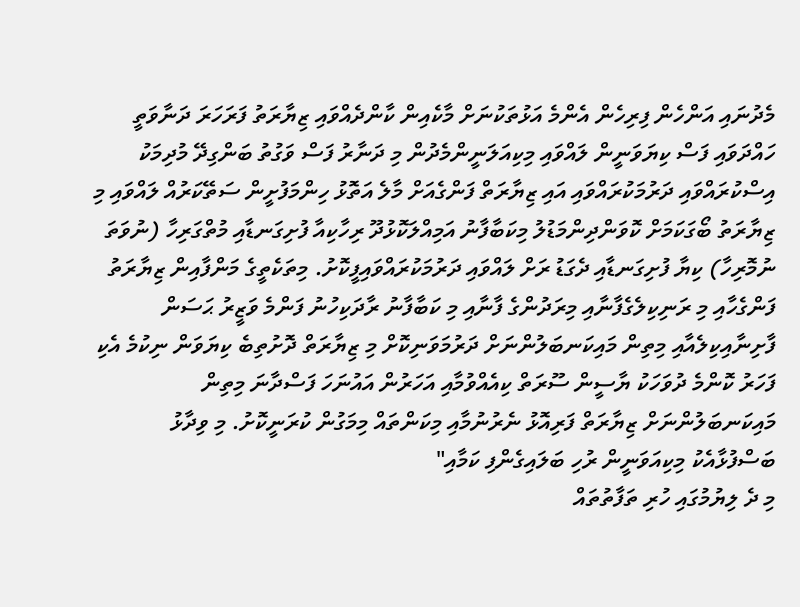މެދުނައި އަންހެން ފިރިހެން އެންމެ އަޅުތަކުނަށް މާކެއިން ކާންދެއްވައި ޒިޔާރަތު ފަރަހަރަ ދަނާވަތީ ހައްދަވައި ފަސް ކިޔަވަނީން ލައްވައި މިކިއަލަނީންމެދުން މި ދަނާރު ފަސް ވަގުތު ބަންގިދޭ މުދިމަކު އިސްކުރައްވައި ދަރުމަކުރައްވައި އައި ޒިޔާރަތް ފަންގެއަށް މާލެ އަތޮޅު ހިންމަފުށީން ސަތޭކަރުއް ލައްވައި މި ޒިޔާރަތު ބޯގަކަމަށް ކޮވަންދިންމަޑުލު މިކަބާފާނު އަމިއްލަކޮޅުދޫ ރިހާކިއާ ފުށިގަނޑާއި މުތްގަރިހާ (ނުވަތަ ނުމޮރިހާ) ކިޔާ ފުށިގަނޑާއި ދެގަޑު ރަށް ލައްވައި ދަރުމަކުރައްވައިފީކޮށު. މިތަކެތީގެ މަންފާއިން ޒިޔާރަތު ފަންގެހާއި މި ރަނިކިލެގެފާނާއި މިރަދުންގެ ފާނާއި މި ކަބާފާނު ރާދަކިހުނު ފަންމެ ވަޒީރު ޙަސަން ފާށިނާއިކިލެއާއި މިތިން މައިކަނބަލުންނަށް ދަރުމަވަނިކޮށް މި ޒިޔާރަތް ދޮށުތިބެ ކިޔަވަން ނިކުމެ އެކި ފަހަރު ކޮންމެ ދުވަހަކު ޔާސީން ސޫރަތް ކިއެއްވުމާއި އަހަރުން އައުނަހަ ފަސްދާނަ މިތިން މައިކަނބަލުންނަށް ޒިޔާރަތް ފަރިއޮޅު ނެރުނުމާއި މިކަންތައް މިމަގުން ކުރަނީކޮށު. މި ވިދާޅު ބަސްފުޅާއެކު މިކިއަވަނީން ރުހި ބަލައިގެންފި ކަމާއި"
މި ދެ ލިޔުމުގައި ހުރި ތަފާތުތައް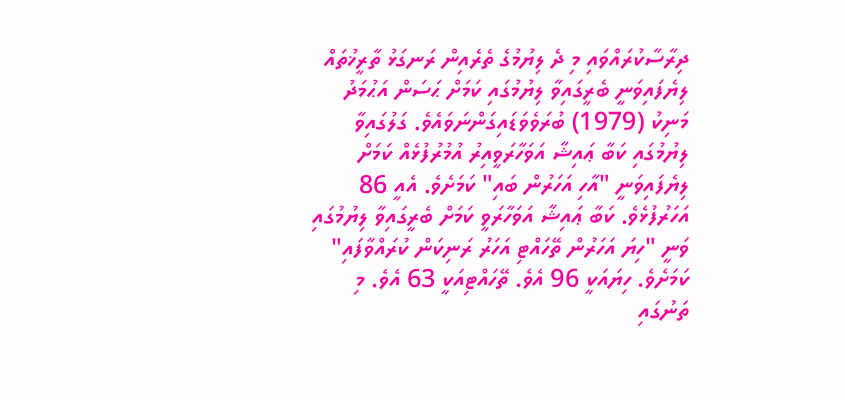ދިރާސާކުރައްވައި މި ދެ ލިޔުމުގެ ތެރެއިން ރަނގަޅު ތާރީޚުތައް ލިޔެފައިވަނީ ބެރީގައިވާ ލިޔުމުގައި ކަމަށް ޙަސަން އަޙުމަދު މަނިކު (1979) ބުރަވެވަޑައިގަންނަވައެވެ. ގަލުގައިވާ ލިޔުމުގައި ކަބާ ޢައިޝާ އަވަހާރަވީއިރު އުމުރުފުޅެއް ކަމަށް ލިޔެފައިވަނީ "އާހި އަހަރުން ބައި" ކަމަށެވެ. އެއީ 86 އަހަރުފުޅެވެ. ކަބާ ޢައިޝާ އަވަހާރަވީ ކަމަށް ބެރީގައިވާ ލިޔުމުގައި ވަނީ "ހިޔަ އަހަރުން ތޭހައްޓި އަހަރު ރަނިކަން ކުރައްވާފައި" ކަމަށެވެ. ހިޔައަކީ 96 އެވެ. ތޭހައްޓިއަކީ 63 އެވެ. މި ތަނުގައި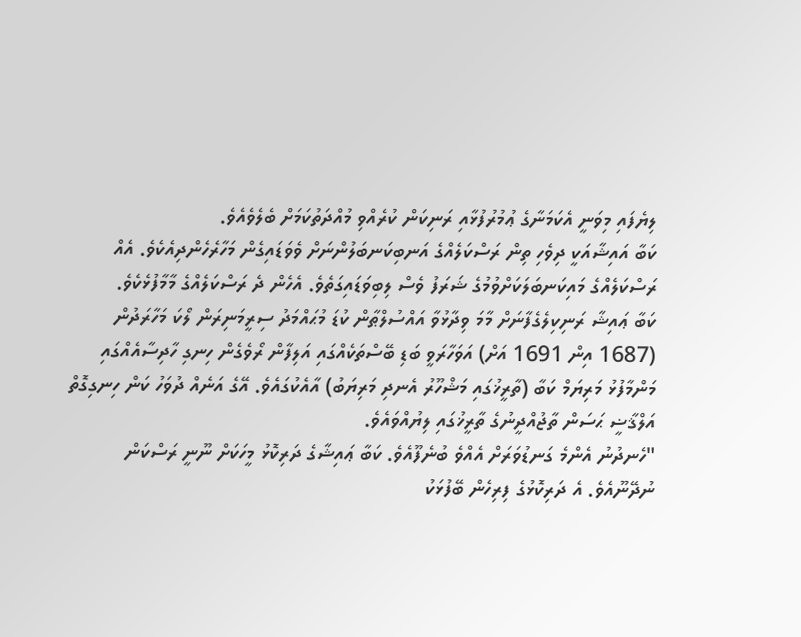ލިޔެފައި މިވަނީ އެކަމަނާގެ ޢުމުރުފުޅާއި ރަނިކަން ކުރެއްވި މުއްދަތުކަމަށް ބެލެވެއެވެ.
ކަބާ އައިޝާއަކީ ދިވެހި ތިން ރަސްކަލެއްގެ އަނބިކަނބަލުންނަށް ވެވަޑައިގެން މަހާރެހެންދިއެކެވެ. އެއް ރަސްކަލެއްގެ މައިކަނބަލަކަށްވުމުގެ ޝަރަފު ވެސް ލިބިވަޑައިގަތެވެ. އެހެން ދެ ރަސްކަލެއްގެ މާމާފުޅެކެވެ.
ކަބާ ޢައިޝާ ރަނިކިލެގެފާނަށް މާމަ ވިދާޅުވާ އައްސުލްޠާން ކުޑަ މުޙައްމަދު ސިރީމަނިރަން ލޯކަ މަހާރަދުން (1687 އިން 1691 އަށް) އަވަހާރަވީ ބަޑި ބޭސްތަކެއްގައި އަލިފާން ރޯވެގެން ހިނގި ހާދިސާއެއްގައި މަންމާފުޅު މަރިޔަމް ކަބާ (ތާރީޚުގައި މަޝްހޫރު އެނދި މަރިޔަބު) އާއެކުގައެވެ. އޭގެ އަނެއް ދުވަހު ކަން ހިނގިގޮތް އަލްޤާޟީ ޙަސަން ތާޖުއްދީނުގެ ތާރީޚުގައި ލިޔުއްވައެވެ.
"ހެނދުނު އެންމެ ގަނޑުވަރަށް އެއްވެ ބުނެފޫއެވެ. ކަބާ ޢައިޝާގެ ދަރިކޮޅު މީހަކަށް ނޫނީ ރަސްކަން ނުދޭނޫއެވެ. އެ ދަރިކޮޅުގެ ފިރިހެން ބޭފުޅަކު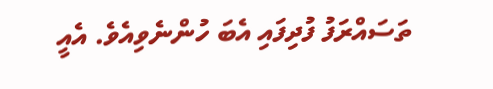ތަސައްރަފު ފުދިފައި އެބަ ހުންނެވިއެވެ. އެއީ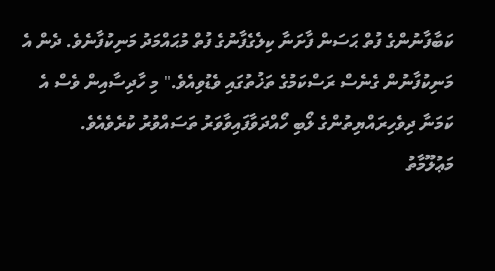ކަބާފާނުންގެ ފުތް ޙަސަން ފާށަނާ ކިލެގެފާނުގެ ފުތް މުޙައްމަދު މަނިކުފާނެވެ. ދެން އެ މަނިކުފާނުން ގެނެސް ރަސްކަމުގެ ތަޚުތުގައި ވެޑުވިއެވެ." މި ހާދިސާއިން ވެސް އެ ކަމަނާ ދިވެހިރައްޔިތުންގެ ލޯބި ހޯއްދަވާފައިވާވަރު ތަސައްވުރު ކުރެވެއެވެ.
މަޢުލޫމާތު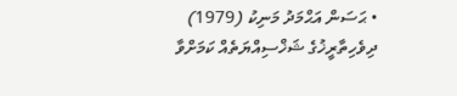• ޙަސަން އަޙްމަދު މަނިކު (1979) ދިވެހިތާރީޚުގެ ޝަޚްސިއްޔަތެއް ކަމަށްވާ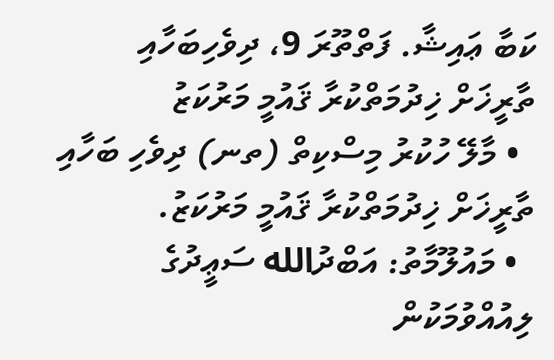ކަބާ ޢައިޝާ. ފަތްތޫރަ 9، ދިވެހިބަހާއި ތާރީޚަށް ޚިދުމަތްކުރާ ޤައުމީ މަރުކަޒު
  • މާލޭ ހުކުރު މިސްކިތް (ތނ) ދިވެހި ބަހާއި ތާރީޚަށް ޚިދުމަތްކުރާ ޤައުމީ މަރުކަޒު.
  • މައުލޫމާތު: އަބްދުالله ސަޢީދުގެ ލިއުއްވުމަކުން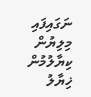ނަގައިފައި
މިލިޔުން ކިޔާލުމުން
ޚިޔާލު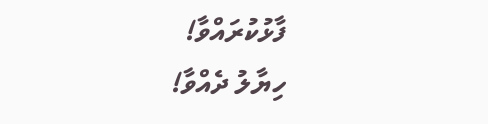ފާޅުކުރައްވާ!
ހިޔާލު ދެއްވާ!